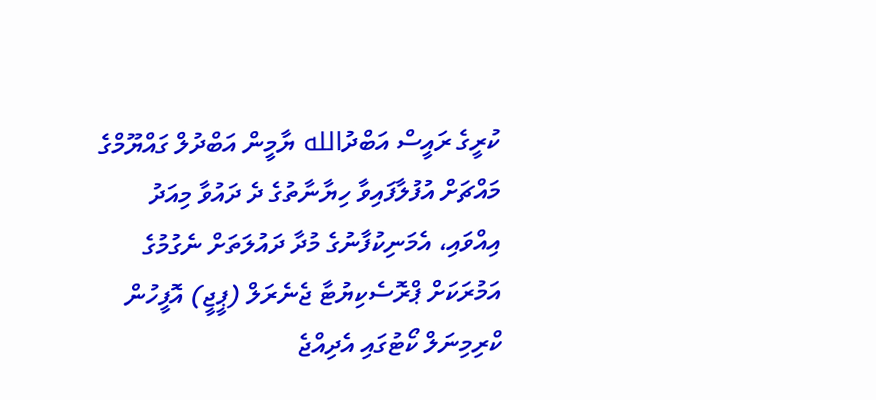ކުރީގެ ރައީސް އަބްދުالله ޔާމީން އަބްދުލް ގައްޔޫމްގެ މައްޗަށް އުފުލާފައިވާ ހިޔާނާތުގެ ދެ ދައުވާ މިއަދު އިއްވައި، އެމަނިކުފާނުގެ މުދާ ދައުލަތަށް ނެގުމުގެ އަމުރަކަށް ޕްރޮސެކިޔުޓާ ޖެނެރަލް (ޕީޖީ) އޮފީހުން ކްރިމިނަލް ކޯޓުގައި އެދިއްޖެ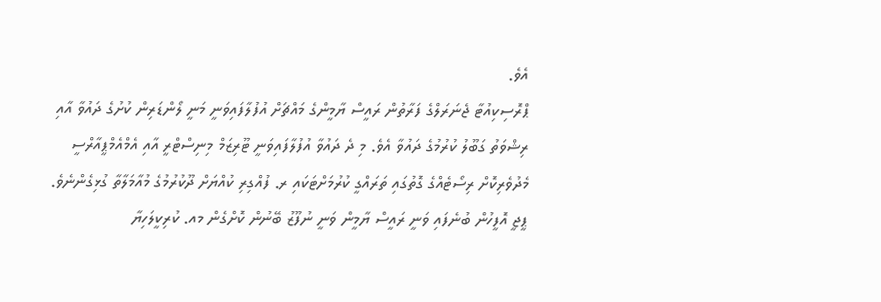އެވެ.
ޕްރޮސިކިއުޓާ ޖެނަރަލްގެ ފަރާތުން ރައީސް ޔާމީންގެ މައްޗަށް އުފުލާފައިވަނީ މަނީ ލޯންޑަރިން ކުށުގެ ދައުވާ އާއި ރިޝްވަތު ގަބޫލު ކުރުމުގެ ދައުވާ އެވެ. މި ދެ ދައުވާ އުފުލާފައިވަނީ ޓޫރިޒަމް މިނިސްޓްރީ އާއި އެމްއެމްޕީއާރްސީ މެދުވެރިކޮށް ރިސޯޓެއްގެ ގޮތުގައި ތަރައްގީ ކުރުމަށްޓަކައި ރ. ފުއްގިރި ކުއްޔަށް ދޫކުރުމުގެ މުއާމަލާތާ ގުޅިގެންނެވެ.
ޕީޖީ އޮފީހުން ބުނެފައި ވަނީ ރައީސް ޔާމީން ވަނީ ނުފޫޒު ބޭނުން ކޮށްގެން މއ. ކުރިކީލަހިޔާ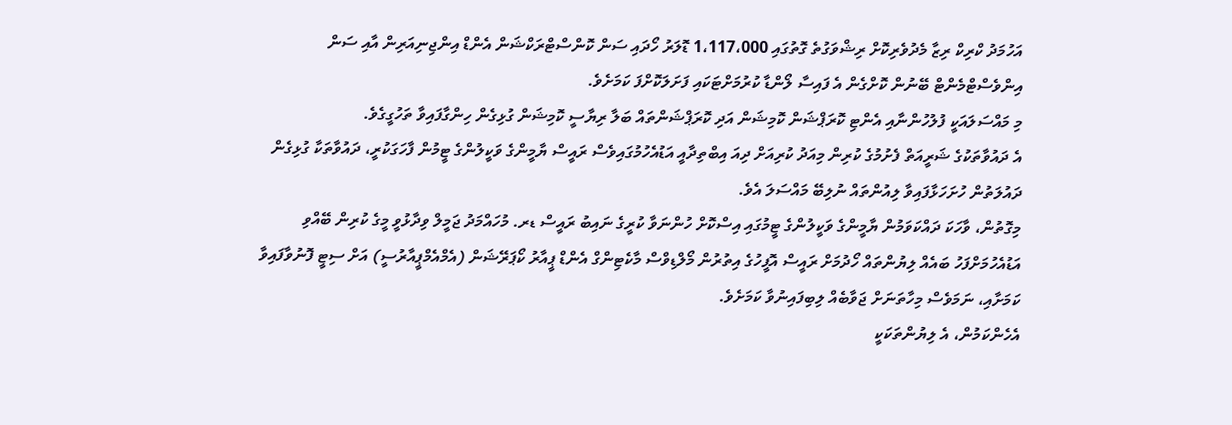އަހުމަދު ކްރިކް ރިޒާ މެދުވެރިކޮށް ރިޝްވަގުތެ ގޮތުގައި 1،117،000 ޑޮލަރު ހޯދައި ސަން ކޮންސްޓްރަކްޝަން އެންޑް އިންޖިނިއަރިން އާއި ސަން އިންވެސްޓްމެންޓް ބޭނުން ކޮށްގެން އެ ފައިސާ ލޯންޑާ ކުރުމަށްޓަކައި ފަށަލަކޮށްފަ ކަމަށެވެ.
މި މައްސަލައަކީ ފުލުހުންނާއި އެންޓި ކޮރަޕްޝަން ކޮމިޝަން އަދި ކޮރަޕްޝަންތައް ބަލާ ރިޔާސީ ކޮމިޝަން ގުޅިގެން ހިންގާފައިވާ ތަހުގީގެވެ.
އެ ދައުވާތަކުގެ ޝަރީއަތް ފެށުމުގެ ކުރިން މިއަދު ކުރިއަށް ދިއަ އިބްތިދާއީ އަޑުއެހުމުގައިވެސް ރައީސް ޔާމީންގެ ވަކީލުންގެ ޓީމުން ފާހަގަކުރީ، ދައުވާތަކާ ގުޅިގެން ދައުލަތުން ހުށަހަޅާފައިވާ ލިއުންތައް ނުލިބޭ މައްސަލަ އެވެ.
މިގޮތުން، ވާހަކަ ދައްކަވަމުން ޔާމީންގެ ވަކީލުންގެ ޓީމުގައި އިސްކޮށް ހުންނަވާ ކުރީގެ ނައިބު ރައީސް ޑރ. މުހައްމަދު ޖަމީލް ވިދާޅުވީ މީގެ ކުރިން ބޭއްވި އަޑުއެހުމަށްފަހު ބައެއް ލިޔުންތައް ހޯދުމަށް ރައީސް އޮފީހުގެ އިތުރުން މޯލްޑިވްސް މާކެޓިންގް އެންޑް ޕީއާރު ކޯޕަރޭޝަން (އެމްއެމްޕީއާރުސީ) އަށް ސިޓީ ފޮނުވާފައިވާ ކަމަށާއި، ނަމަވެސް މިހާތަނަށް ޖަވާބެއް ލިބިފައިނުވާ ކަމަށެވެ.
އެހެންކަމުން، އެ ލިޔުންތަކަކީ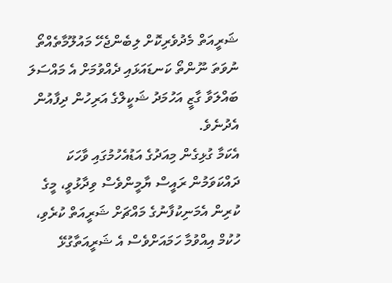ޝަރީއަތް މެދުވެރިކޮށް ލިބެންޖެހޭ މައުލޫމާތެއްތޯ ނުވަތަ ނޫންތޯ ކަނޑައަޅައި ދެއްވުމަށް އެ މައްސަލަ ބައްލަވާ ގާޒީ އަހުމަދު ޝަކީލްގެ އަރިހުން ދިފާއުން އެދުނެވެ.
އެކަމާ ގުޅިގެން މިއަދުގެ އަޑުއެހުމުގައި ވާހަކަ ދައްކަވަމުން ރައީސް ޔާމީންވެސް ވިދާޅުވީ، މީގެ ކުރިން އެމަނިކުފާނުގެ މައްޗަށް ޝަރީއަތް ކުރެވި، ހުކުމް އިއްވުމާ ހަމައަށްވެސް އެ ޝަރީއަތާގުޅޭ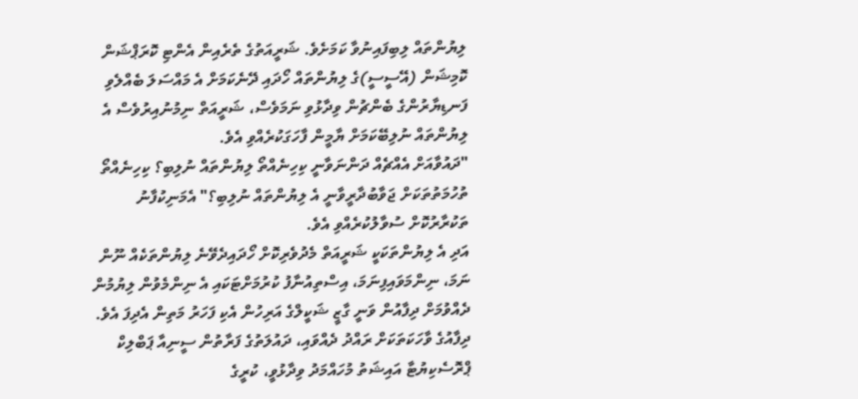ލިޔުންތައް ލިބިފައިނުވާ ކަމަށެވެ. ޝަރީއަތުގެ ތެރެއިން އެންޓި ކޮރަޕްޝަން ކޮމިޝަން (އޭސީސީ)ގެ ލިޔުންތައް ހޯދައި ދޭނެކަމަށް އެ މައްސަލަ ބެއްލެވި ފަނޑިޔާރުންގެ ބެންޗުން ވިދާޅުވި ނަމަވެސް، ޝަރީއަތް ނިމުނުއިރުވެސް އެ ލިޔުންތައް ނުލިބޭކަމަށް ޔާމީން ފާހަގަކުރެއްވި އެވެ.
"ދައުވާއަށް އެއްޗެއް ދަންނަވާނީ ކިހިނެއްތޯ ލިޔުންތައް ނުލިބި؟ ކިހިނެއްތޯ ތުހުމަތުތަކަށް ޖަވާބުދާރީވާނީ އެ ލިޔުންތައް ނުލިބި؟" އެމަނިކުފާނު ތަކުރާރުކޮށް ސުވާލުކުރެއްވި އެވެ.
އަދި އެ ލިޔުންތަކަކީ ޝަރީއަތް މެދުވެރިކޮށް ހޯދައިދެވޭނެ ލިޔުންތަކެއް ނޫން ނަމަ، ނިންމަވައިފިނަމަ، އިސްތިއުނާފު ކުރުމަށްޓަކައި އެ ނިންމެވުން ލިޔުމުން ދެއްވުމަށް ދިފާއުން ވަނީ ގާޒީ ޝަކީލްގެ އަރިހުން އެކި ފަހަރު މަތިން އެދިފަ އެވެ.
ދިފާއުގެ ވާހަކަތަކަށް ރައްދު ދެއްވައި، ދައުލަތުގެ ފަރާތުން ސީނިއާ ޕަބްލިކް ޕްރޮސެކިޔުޓާ އައިޝަތު މުހައްމަދު ވިދާޅުވީ، ކުރީގެ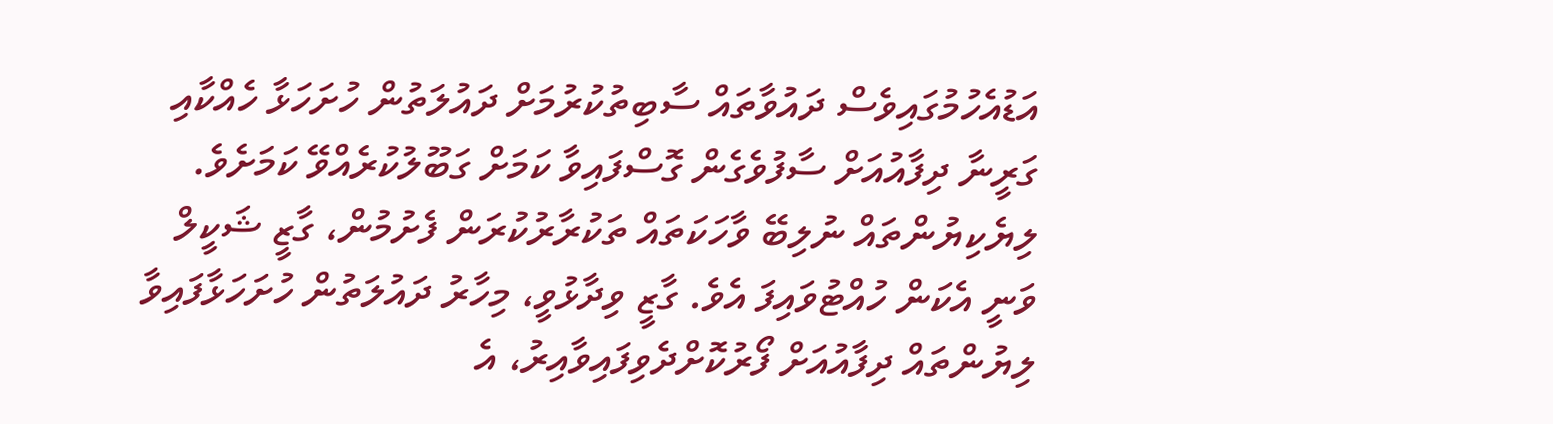އަޑުއެހުމުގައިވެސް ދައުވާތައް ސާބިތުކުރުމަށް ދައުލަތުން ހުށަހަޅާ ހެއްކާއި ގަރީނާ ދިފާއުއަށް ސާފުވެގެން ގޮސްފައިވާ ކަމަށް ގަބޫލުކުރެއްވޭ ކަމަށެވެ.
ލިޔެކިޔުންތައް ނުލިބޭ ވާހަކަތައް ތަކުރާރުކުރަން ފެށުމުން، ގާޒީ ޝަކީލް ވަނީ އެކަން ހުއްޓުވައިފަ އެވެ. ގާޒީ ވިދާޅުވީ، މިހާރު ދައުލަތުން ހުށަހަޅާފައިވާ ލިޔުންތައް ދިފާއުއަށް ފޯރުކޮށްދެވިފައިވާއިރު، އެ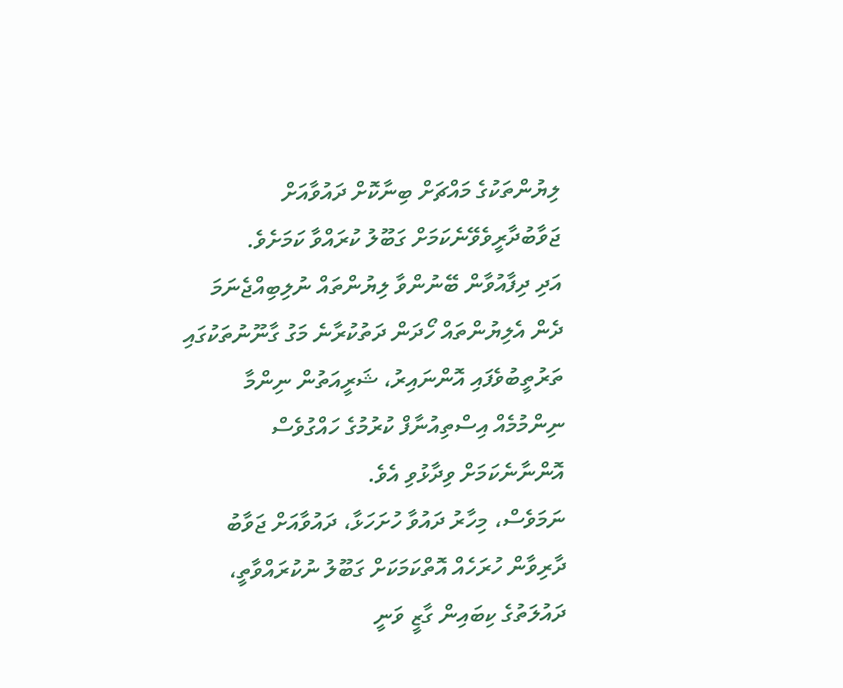ލިޔުންތަކުގެ މައްޗަށް ބިނާކޮށް ދައުވާއަށް ޖަވާބުދާރީވެވޭނެކަމަށް ގަބޫލު ކުރައްވާ ކަމަށެވެ.
އަދި ދިފާއުވާން ބޭނުންވާ ލިޔުންތައް ނުލިބިއްޖެނަމަ ދެން އެލިޔުންތައް ހޯދަން ދަތުކުރާނެ މަގު ގާނޫނުތަކުގައި ތަރުތީބުވެފައި އޮންނައިރު، ޝަރީއަތުން ނިންމާ ނިންމުމެއް އިސްތިއުނާފް ކުރުމުގެ ހައްގުވެސް އޮންނާނެކަމަށް ވިދާޅުވި އެވެ.
ނަމަވެސް، މިހާރު ދައުވާ ހުށަހަޅާ، ދައުވާއަށް ޖަވާބު ދާރިވާން ހުރަހެއް އޮތްކަމަކަށް ގަބޫލު ނުކުރައްވާތީ، ދައުލަތުގެ ކިބައިން ގާޒީ ވަނީ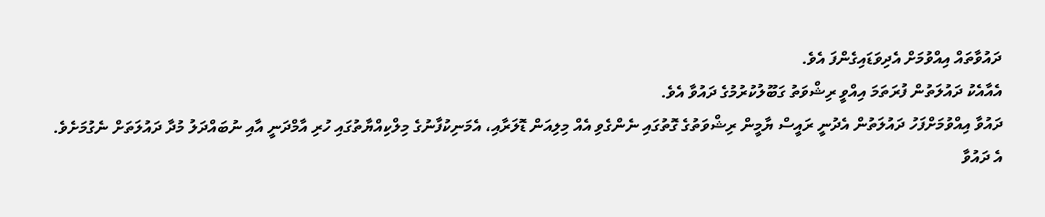ދައުވާތައް އިއްވުމަށް އެދިވަޑައިގެންފަ އެވެ.
އެއާއެކު ދައުލަތުން ފުރަތަމަ އިއްވީ ރިޝްވަތު ގަބޫލުކުރުމުގެ ދައުވާ އެވެ.
ދައުވާ އިއްވުމަށްފަހު ދައުލަތުން އެދުނީ ރައީސް ޔާމީން ރިޝްވަތުގެ ގޮތުގައި ނެންގެވި އެއް މިލިއަން ޑޮލަރާއި، އެމަނިކުފާނުގެ މިލްކިއްޔާތުގައި ހުރި އާމްދަނީ އާއި ނުބައްދަލު މުދާ ދައުލަތަށް ނެގުމަށެވެ.
އެ ދައުވާ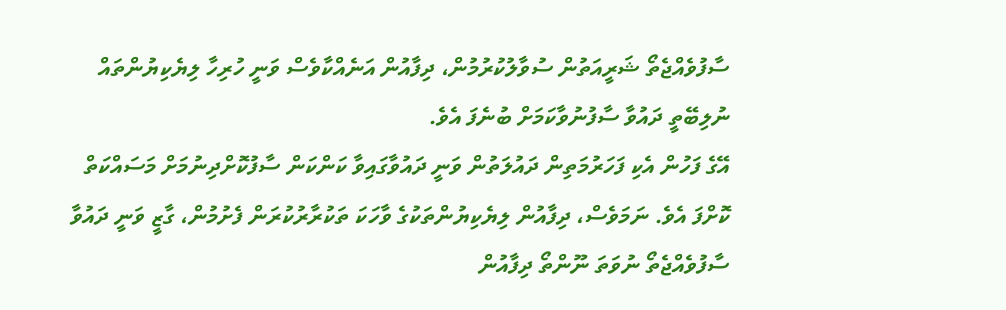ސާފުވެއްޖެތޯ ޝަރީއަތުން ސުވާލުކުރުމުން، ދިފާއުން އަނެއްކާވެސް ވަނީ ހުރިހާ ލިޔެކިޔުންތައް ނުލިބޭތީ ދައުވާ ސާފުނުވާކަމަށް ބުނެފަ އެވެ.
އޭގެ ފަހުން އެކި ފަހަރުމަތިން ދައުލަތުން ވަނީ ދައުވާގައިވާ ކަންކަން ސާފުކޮށްދިނުމަށް މަސައްކަތް ކޮށްފަ އެވެ. ނަމަވެސް، ދިފާއުން ލިޔެކިޔުންތަކުގެ ވާހަކަ ތަކުރާރުކުރަން ފެށުމުން، ގާޒީ ވަނީ ދައުވާ ސާފުވެއްޖެތޯ ނުވަތަ ނޫންތޯ ދިފާއުން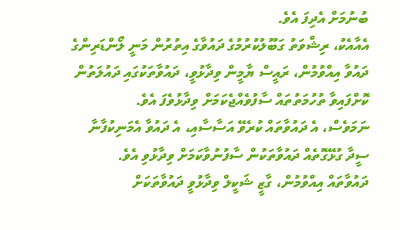ބުނުމަށް އެދިފަ އެވެ.
އެއާއެކު، ރިޝްވަތު ގަބޫލުކުރުމުގެ ދައުވާގެ އިތުރުން މަނީ ލޯންޑަރިންގެ ދައުވާ އިއްވުމުން، ރައީސް ޔާމީން ވިދާޅުވީ، ދައުވާތަކުގައި ދައުލަތުން ކޮށްފައިވާ ތުހުމަތުތައް ސާފުވެއްޖެކަމަށް ވިދާޅުވެފަ އެވެ.
ނަމަވެސް، އެ ދައުވާތައް ކުރެވޭ އަސާސާއި، އެ ދައުވާ އެމަނިކުފާނާ ސީދާ ގުޅޭގޮތެއް ދައުވާތަކުން ސާފުނުވާކަމަށް ވިދާޅުވި އެވެ.
ދައުވާތައް އިއްވުމުން، ގާޒީ ޝަކީލް ވިދާޅުވީ ދައުވާތަކަށް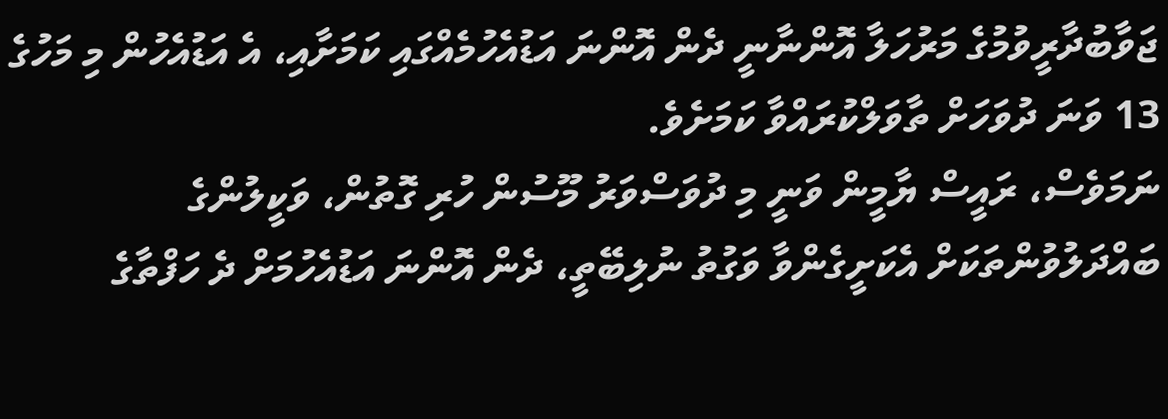ޖަވާބުދާރީވުމުގެ މަރުހަލާ އޮންނާނީ ދެން އޮންނަ އަޑުއެހުމެއްގައި ކަމަށާއި، އެ އަޑުއެހުން މި މަހުގެ 13 ވަނަ ދުވަހަށް ތާވަލްކުރައްވާ ކަމަށެވެ.
ނަމަވެސް، ރައީސް ޔާމީން ވަނީ މި ދުވަސްވަރު މޫސުން ހުރި ގޮތުން، ވަކީލުންގެ ބައްދަލުވުންތަކަށް އެކަށީގެންވާ ވަގުތު ނުލިބޭތީ، ދެން އޮންނަ އަޑުއެހުމަށް ދެ ހަފްތާގެ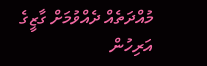މުއްދަތެއް ދެއްވުމަށް ގާޒީގެ އަރިހުން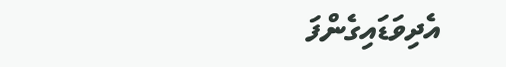އެދިވަޑައިގެންފަ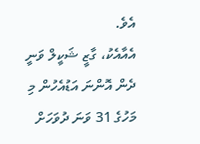އެވެ.
އެއާއެކު، ގާޒީ ޝަކީލް ވަނީ ދެން އޮންނަ އަޑުއެހުން މި މަހުގެ 31 ވަނަ ދުވަހަށް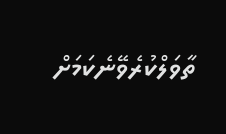ތާވަލްކުރެވޭނެކަމަށް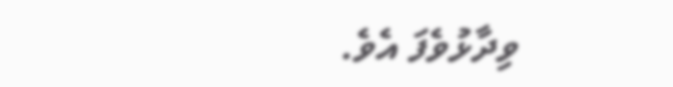ވިދާޅުވެފަ އެވެ.